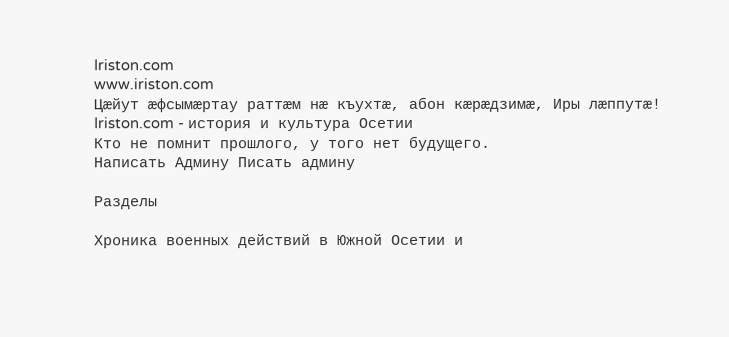Iriston.com
www.iriston.com
Цæйут æфсымæртау раттæм нæ къухтæ, абон кæрæдзимæ, Иры лæппутæ!
Iriston.com - история и культура Осетии
Кто не помнит прошлого, у того нет будущего.
Написать Админу Писать админу

Разделы

Хроника военных действий в Южной Осетии и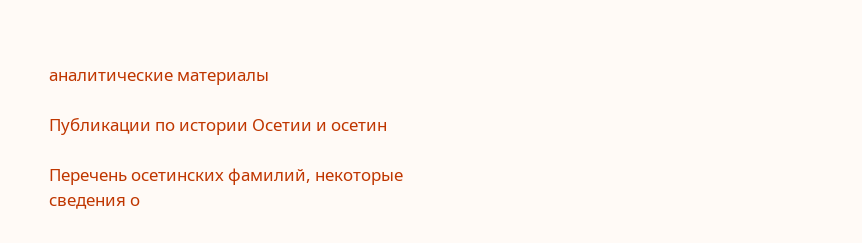аналитические материалы

Публикации по истории Осетии и осетин

Перечень осетинских фамилий, некоторые сведения о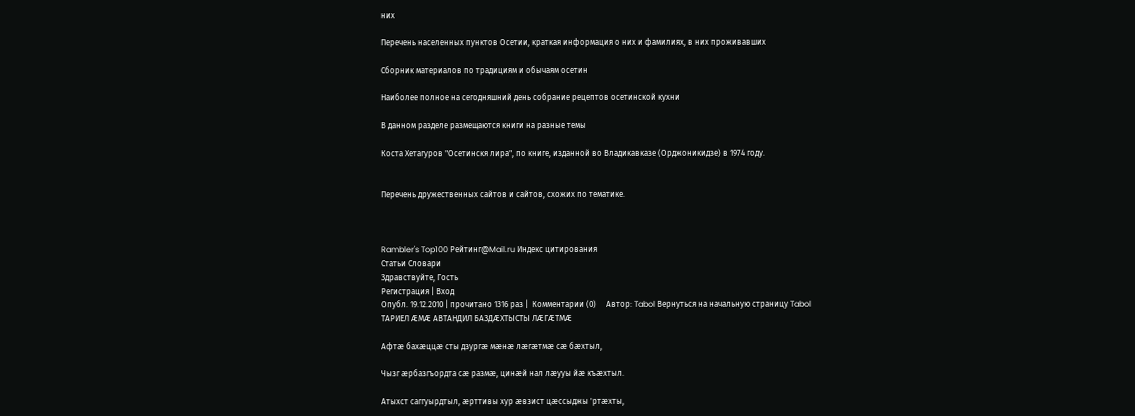них

Перечень населенных пунктов Осетии, краткая информация о них и фамилиях, в них проживавших

Сборник материалов по традициям и обычаям осетин

Наиболее полное на сегодняшний день собрание рецептов осетинской кухни

В данном разделе размещаются книги на разные темы

Коста Хетагуров "Осетинскя лира", по книге, изданной во Владикавказе (Орджоникидзе) в 1974 году.


Перечень дружественных сайтов и сайтов, схожих по тематике.



Rambler's Top100 Рейтинг@Mail.ru Индекс цитирования
Статьи Словари
Здравствуйте, Гость
Регистрация | Вход
Опубл. 19.12.2010 | прочитано 1316 раз |  Комментарии (0)     Автор: Tabol Вернуться на начальную страницу Tabol
ТАРИЕЛ ÆМÆ АВТАНДИЛ БАЗДÆХТЫСТЫ ЛÆГÆТМÆ

Афтæ бахæццæ сты дзургæ мæнæ лæгæтмæ сæ бæхтыл,

Чызг æрбазгъордта сæ размæ, цинæй нал лæууы йæ къæхтыл.

Атыхст саггуырдтыл, æрттивы хур æвзист цæссыджы 'ртæхты,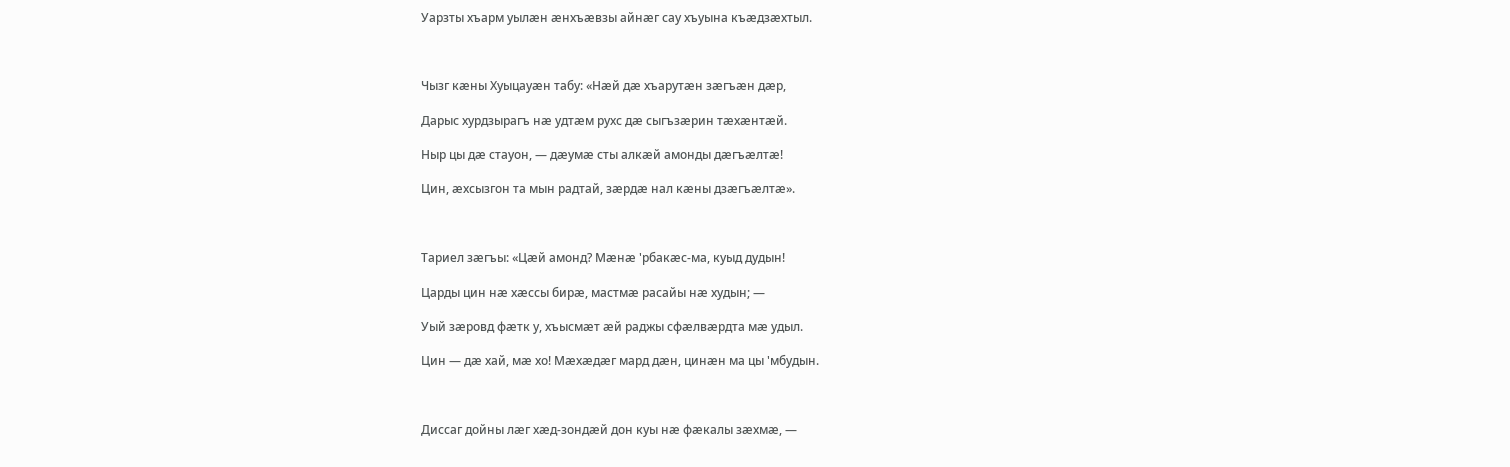Уарзты хъарм уылæн æнхъæвзы айнæг сау хъуына къæдзæхтыл.



Чызг кæны Хуыцауæн табу: «Нæй дæ хъарутæн зæгъæн дæр,

Дарыс хурдзырагъ нæ удтæм рухс дæ сыгъзæрин тæхæнтæй.

Ныр цы дæ стауон, — дæумæ сты алкæй амонды дæгъæлтæ!

Цин, æхсызгон та мын радтай, зæрдæ нал кæны дзæгъæлтæ».



Тариел зæгъы: «Цæй амонд? Мæнæ 'рбакæс-ма, куыд дудын!

Царды цин нæ хæссы бирæ, мастмæ расайы нæ худын; —

Уый зæровд фæтк у, хъысмæт æй раджы сфæлвæрдта мæ удыл.

Цин — дæ хай, мæ хо! Мæхæдæг мард дæн, цинæн ма цы 'мбудын.



Диссаг дойны лæг хæд-зондæй дон куы нæ фæкалы зæхмæ, —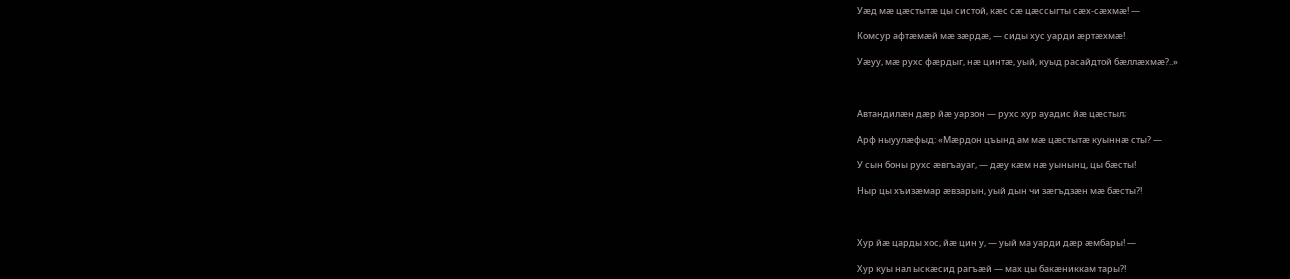Уæд мæ цæстытæ цы систой, кæс сæ цæссыгты сæх-сæхмæ! —

Комсур афтæмæй мæ зæрдæ, — сиды хус уарди æртæхмæ!

Уæуу, мæ рухс фæрдыг, нæ цинтæ, уый, куыд расайдтой бæллæхмæ?..»



Автандилæн дæр йæ уарзон — рухс хур ауадис йæ цæстыл;

Арф ныуулæфыд: «Мæрдон цъынд ам мæ цæстытæ куыннæ сты? —

У сын боны рухс æвгъауаг, — дæу кæм нæ уынынц, цы бæсты!

Ныр цы хъизæмар æвзарын, уый дын чи зæгъдзæн мæ бæсты?!



Хур йæ царды хос, йæ цин у, — уый ма уарди дæр æмбары! —

Хур куы нал ыскæсид рагъæй — мах цы бакæниккам тары?!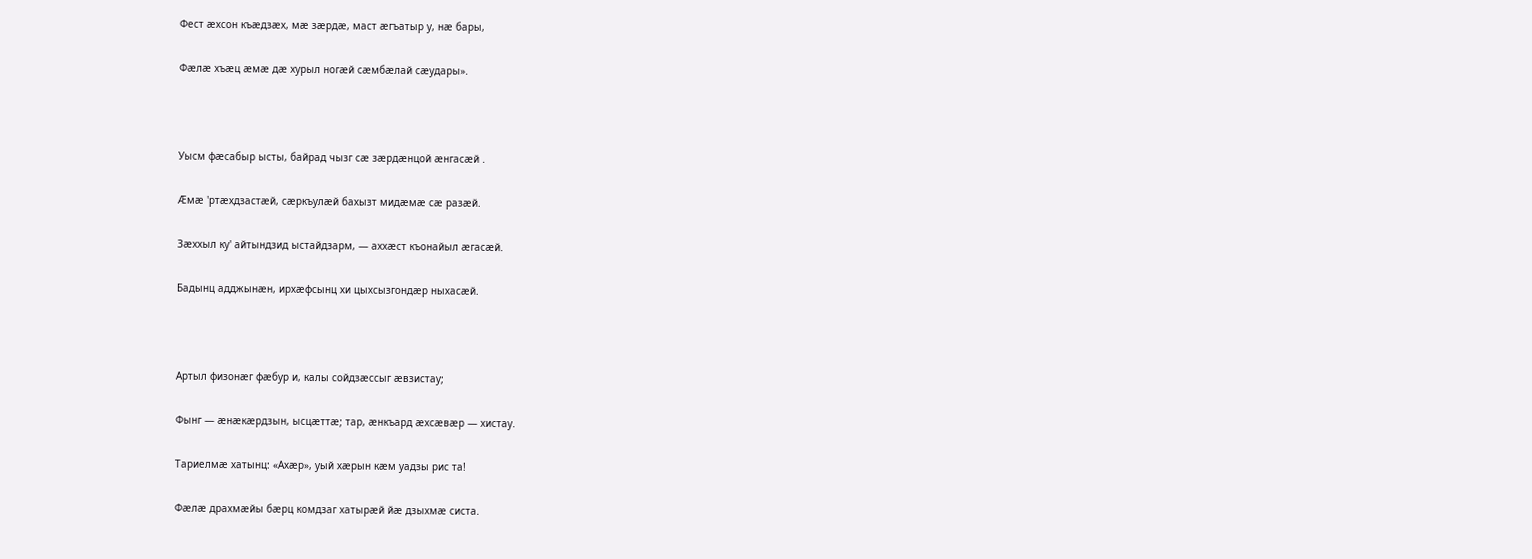Фест æхсон къæдзæх, мæ зæрдæ, маст æгъатыр у, нæ бары,

Фæлæ хъæц æмæ дæ хурыл ногæй сæмбæлай сæудары».



Уысм фæсабыр ысты, байрад чызг сæ зæрдæнцой æнгасæй .

Æмæ 'ртæхдзастæй, сæркъулæй бахызт мидæмæ сæ разæй.

Зæххыл ку' айтындзид ыстайдзарм, — аххæст къонайыл æгасæй.

Бадынц адджынæн, ирхæфсынц хи цыхсызгондæр ныхасæй.



Артыл физонæг фæбур и, калы сойдзæссыг æвзистау;

Фынг — æнæкæрдзын, ысцæттæ; тар, æнкъард æхсæвæр — хистау.

Тариелмæ хатынц: «Ахæр», уый хæрын кæм уадзы рис та!

Фæлæ драхмæйы бæрц комдзаг хатырæй йæ дзыхмæ систа.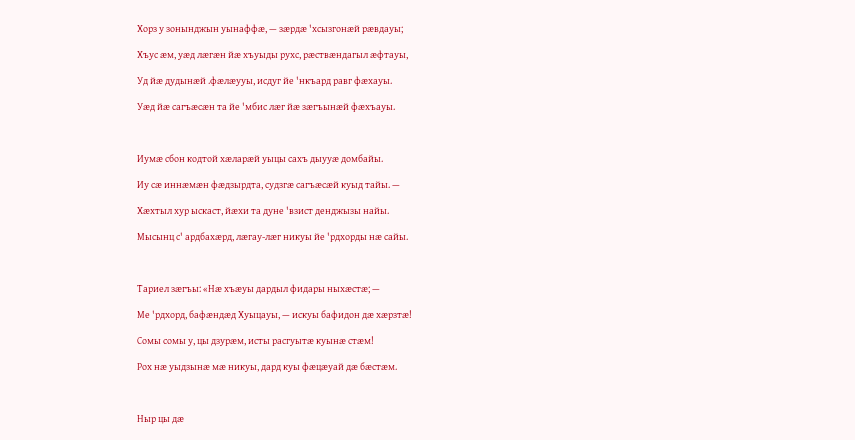Хорз у зонынджын уынаффæ, — зæрдæ 'хсызгонæй рæвдауы;

Хъус æм, уæд лæгæн йæ хъуыды рухс, рæствæндагыл æфтауы,

Уд йæ дудынæй .фæлæууы, исдуг йе 'нкъард равг фæхауы.

Уæд йæ сагъæсæн та йе 'мбис лæг йæ зæгъынæй фæхъауы.



Иумæ сбон кодтой хæларæй уыцы сахъ дыууæ домбайы.

Иу сæ иннæмæн фæдзырдта, судзгæ сагъæсæй куыд тайы. —

Хæхтыл хур ыскаст, йæхи та дуне 'взист денджызы найы.

Мысынц с' ардбахæрд, лæгау-лæг никуы йе 'рдхорды нæ сайы.



Тариел зæгъы: «Нæ хъæуы дардыл фидары ныхæстæ; —

Ме 'рдхорд, бафæндæд Хуыцауы, — искуы бафидон дæ хæрзтæ!

Сомы сомы у, цы дзурæм, исты расгуытæ куынæ стæм!

Рох нæ уыдзынæ мæ никуы, дард куы фæцæуай дæ бæстæм.



Ныр цы дæ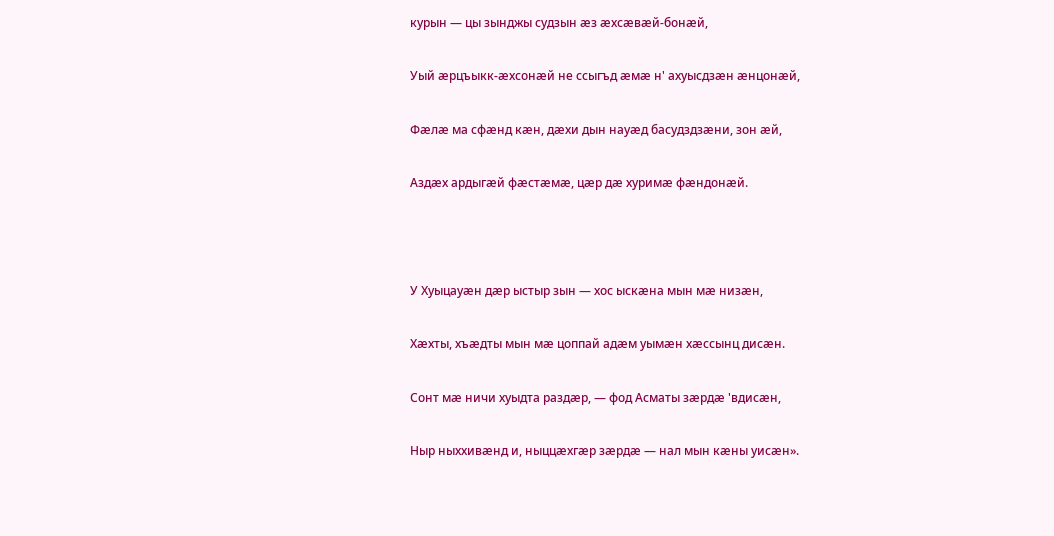курын — цы зынджы судзын æз æхсæвæй-бонæй,

Уый æрцъыкк-æхсонæй не ссыгъд æмæ н' ахуысдзæн æнцонæй,

Фæлæ ма сфæнд кæн, дæхи дын науæд басудздзæни, зон æй,

Аздæх ардыгæй фæстæмæ, цæр дæ хуримæ фæндонæй.



У Хуыцауæн дæр ыстыр зын — хос ыскæна мын мæ низæн,

Хæхты, хъæдты мын мæ цоппай адæм уымæн хæссынц дисæн.

Сонт мæ ничи хуыдта раздæр, — фод Асматы зæрдæ 'вдисæн,

Ныр ныххивæнд и, ныццæхгæр зæрдæ — нал мын кæны уисæн».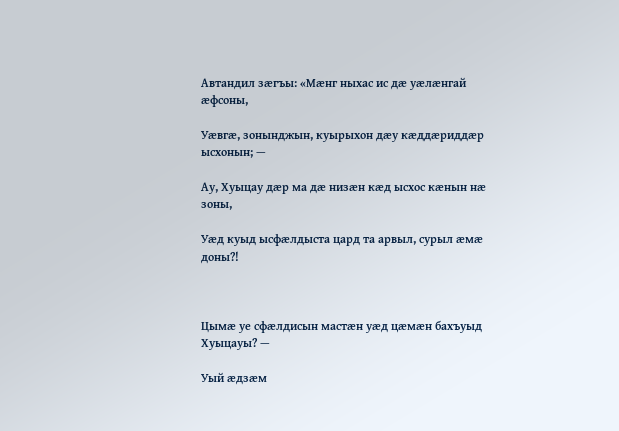Автандил зæгъы: «Мæнг ныхас ис дæ уæлæнгай æфсоны,

Уæвгæ, зонынджын, куырыхон дæу кæддæриддæр ысхонын; —

Ау, Хуыцау дæр ма дæ низæн кæд ысхос кæнын нæ зоны,

Уæд куыд ысфæлдыста цард та арвыл, сурыл æмæ доны?!



Цымæ уе сфæлдисын мастæн уæд цæмæн бахъуыд Хуыцауы? —

Уый æдзæм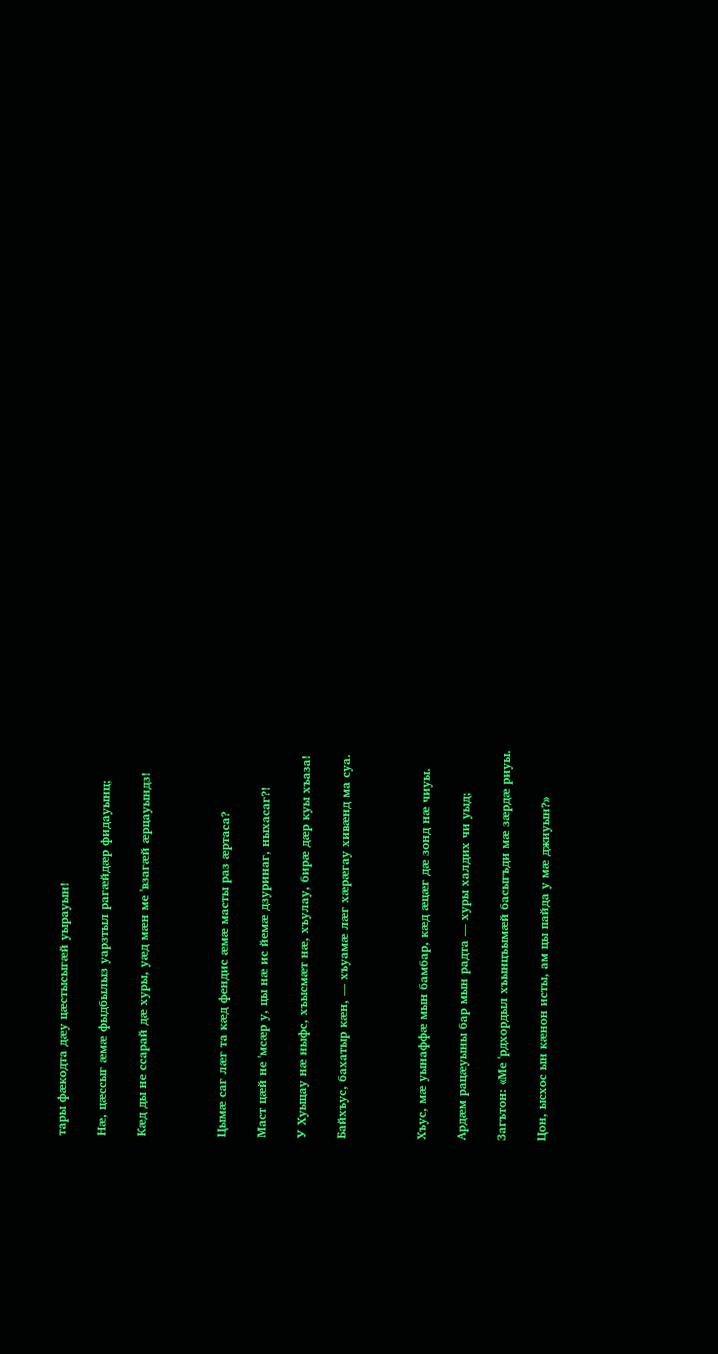тары фæкодта дæу цæстысыгæй уырауын!

Нæ, цæссыг æмæ фыдбылыз уарзтыл рагæйдæр фидауынц;

Кæд ды не ссарай дæ хуры, уæд мæн ме 'взагæй æрцауындз!



Цымæ саг лæг та кæд фендис æмæ масты раз æртаса?

Маст цæй не 'мсæр у, цы нæ ис йемæ дзуринаг, ныхасаг?!

У Хуыцау нæ ныфс, хъысмæт нæ, хъулау, бирæ дæр куы хъаза!

Байхъус, бахатыр кæн, — хъуамæ лæг хæрæгау хивæнд ма суа.



Хъус, мæ уынаффæ мын бамбар, кæд æцæг дæ зонд нæ чиуы.

Ардæм рацæуыны бар мын радта — хуры халдих чи уыд;

Загътон: «Ме 'рдхордыл хъынцъымæй басыгъди мæ зæрдæ риуы.

Цон, ысхос ын кæнон исты, ам цы пайда у мæ джиуын?»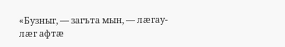«Бузныг, — загъта мын, — лæгау-лæг афтæ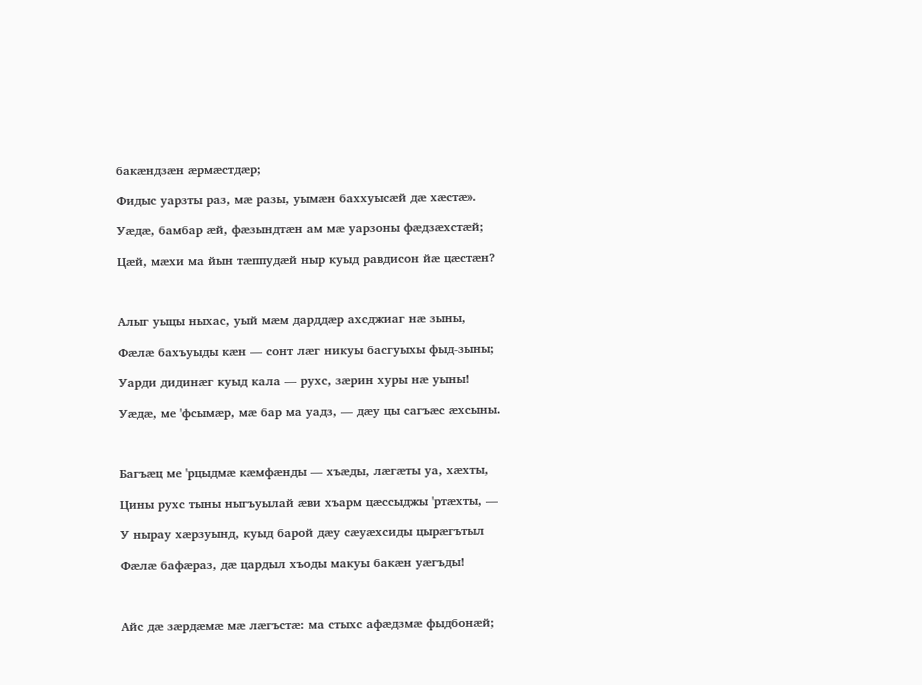бакæндзæн æрмæстдæр;

Фидыс уарзты раз, мæ разы, уымæн баххуысæй дæ хæстæ».

Уæдæ, бамбар æй, фæзындтæн ам мæ уарзоны фæдзæхстæй;

Цæй, мæхи ма йын тæппудæй ныр куыд равдисон йæ цæстæн?



Алыг уыцы ныхас, уый мæм дарддæр ахсджиаг нæ зыны,

Фæлæ бахъуыды кæн — сонт лæг никуы басгуыхы фыд-зыны;

Уарди дидинæг куыд кала — рухс, зæрин хуры нæ уыны!

Уæдæ, ме 'фсымæр, мæ бар ма уадз, — дæу цы сагъæс æхсыны.



Багъæц ме 'рцыдмæ кæмфæнды — хъæды, лæгæты уа, хæхты,

Цины рухс тыны ныгъуылай æви хъарм цæссыджы 'ртæхты, —

У нырау хæрзуынд, куыд барой дæу сæуæхсиды цырæгътыл

Фæлæ бафæраз, дæ цардыл хъоды макуы бакæн уæгъды!



Айс дæ зæрдæмæ мæ лæгъстæ: ма стыхс афæдзмæ фыдбонæй;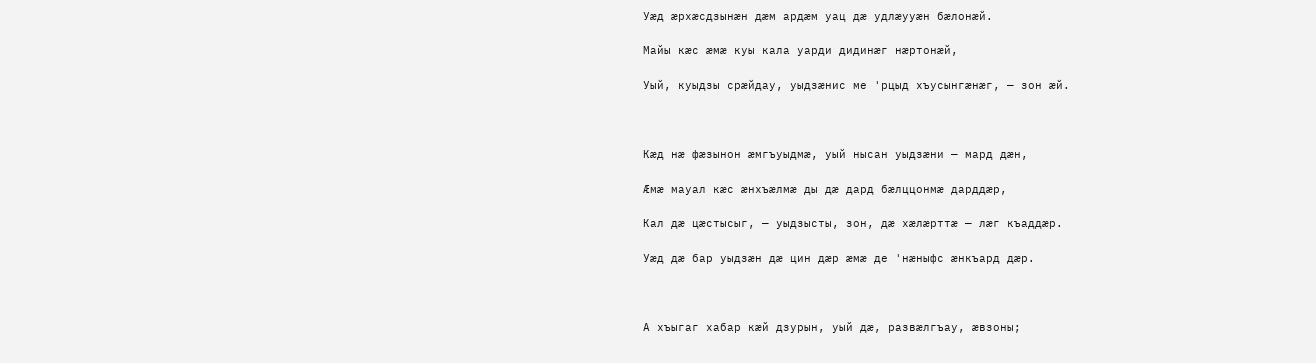Уæд æрхæсдзынæн дæм ардæм уац дæ удлæууæн бæлонæй.

Майы кæс æмæ куы кала уарди дидинæг нæртонæй,

Уый, куыдзы срæйдау, уыдзæнис ме 'рцыд хъусынгæнæг, — зон æй.



Кæд нæ фæзынон æмгъуыдмæ, уый нысан уыдзæни — мард дæн,

Æмæ мауал кæс æнхъæлмæ ды дæ дард бæлццонмæ дарддæр,

Кал дæ цæстысыг, — уыдзысты, зон, дæ хæлæрттæ — лæг къаддæр.

Уæд дæ бар уыдзæн дæ цин дæр æмæ де 'нæныфс æнкъард дæр.



А хъыгаг хабар кæй дзурын, уый дæ, развæлгъау, æвзоны;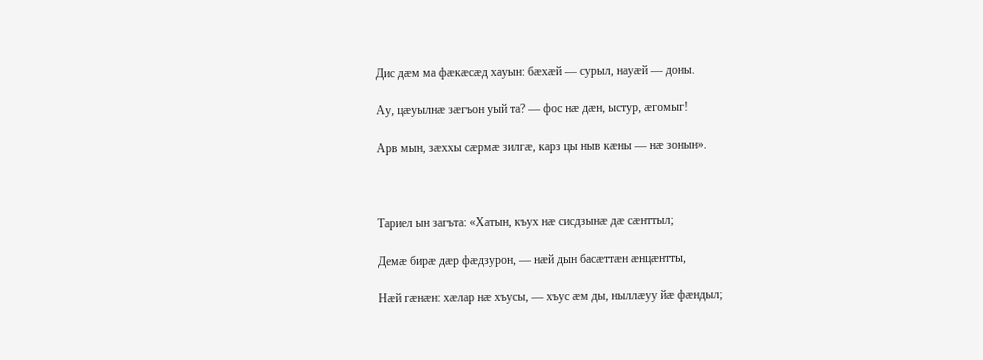Дис дæм ма фæкæсæд хауын: бæхæй — сурыл, науæй — доны.

Ау, цæуылнæ зæгъон уый та? — фос нæ дæн, ыстур, æгомыг!

Арв мын, зæххы сæрмæ зилгæ, карз цы ныв кæны — нæ зонын».



Тариел ын загъта: «Хатын, къух нæ сисдзынæ дæ сæнттыл;

Демæ бирæ дæр фæдзурон, — нæй дын басæттæн æнцæнтты,

Нæй гæнæн: хæлар нæ хъусы, — хъус æм ды, ныллæуу йæ фæндыл;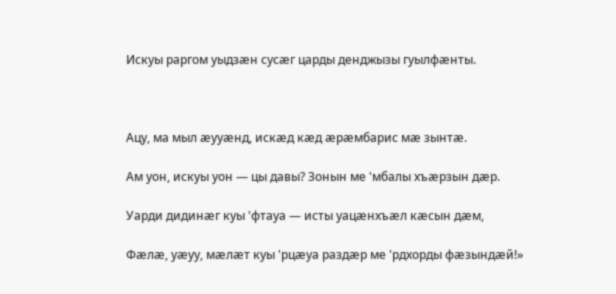Искуы раргом уыдзæн сусæг царды денджызы гуылфæнты.



Ацу, ма мыл æууæнд, искæд кæд æрæмбарис мæ зынтæ.

Ам уон, искуы уон — цы давы? Зонын ме 'мбалы хъæрзын дæр.

Уарди дидинæг куы 'фтауа — исты уацæнхъæл кæсын дæм,

Фæлæ, уæуу, мæлæт куы 'рцæуа раздæр ме 'рдхорды фæзындæй!»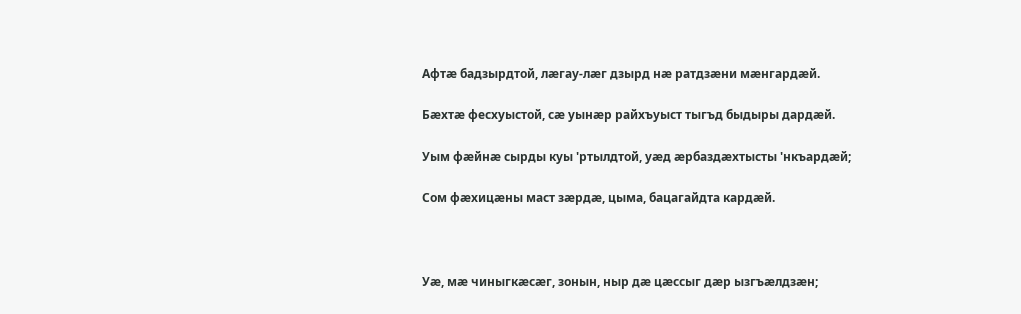Афтæ бадзырдтой, лæгау-лæг дзырд нæ ратдзæни мæнгардæй.

Бæхтæ фесхуыстой, сæ уынæр райхъуыст тыгъд быдыры дардæй.

Уым фæйнæ сырды куы 'ртылдтой, уæд æрбаздæхтысты 'нкъардæй;

Сом фæхицæны маст зæрдæ, цыма, бацагайдта кардæй.



Уæ, мæ чиныгкæсæг, зонын, ныр дæ цæссыг дæр ызгъæлдзæн;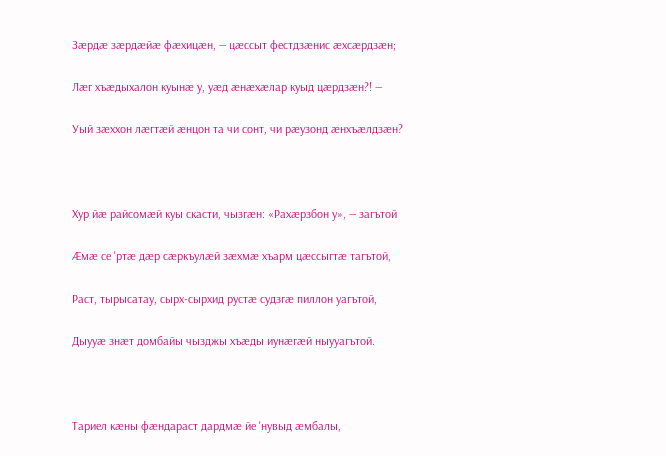Зæрдæ зæрдæйæ фæхицæн, — цæссыт фестдзæнис æхсæрдзæн;

Лæг хъæдыхалон куынæ у, уæд æнæхæлар куыд цæрдзæн?! —

Уый зæххон лæгтæй æнцон та чи сонт, чи рæузонд æнхъæлдзæн?



Хур йæ райсомæй куы скасти, чызгæн: «Рахæрзбон у», — загътой

Æмæ се 'ртæ дæр сæркъулæй зæхмæ хъарм цæссыгтæ тагътой,

Раст, тырысатау, сырх-сырхид рустæ судзгæ пиллон уагътой,

Дыууæ знæт домбайы чызджы хъæды иунæгæй ныууагътой.



Тариел кæны фæндараст дардмæ йе 'нувыд æмбалы,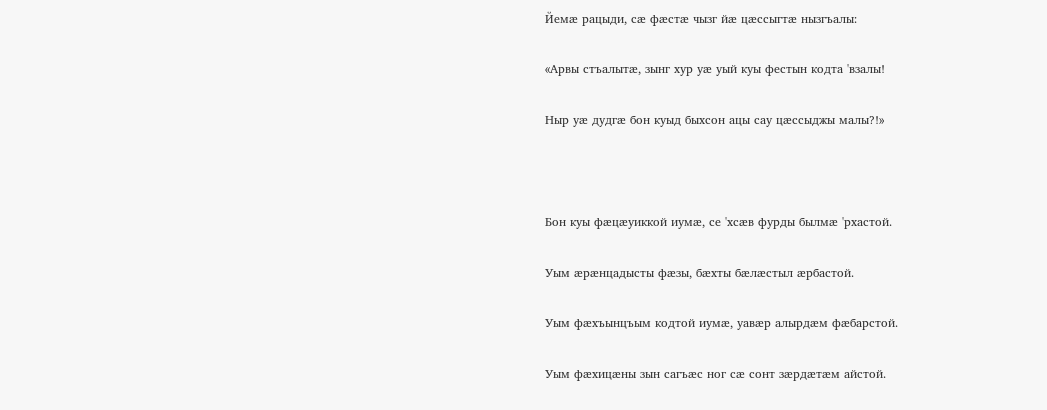Йемæ рацыди, сæ фæстæ чызг йæ цæссыгтæ нызгъалы:

«Арвы стъалытæ, зынг хур уæ уый куы фестын кодта 'взалы!

Ныр уæ дудгæ бон куыд быхсон ацы сау цæссыджы малы?!»



Бон куы фæцæуиккой иумæ, се 'хсæв фурды былмæ 'рхастой.

Уым æрæнцадысты фæзы, бæхты бæлæстыл æрбастой.

Уым фæхъынцъым кодтой иумæ, уавæр алырдæм фæбарстой.

Уым фæхицæны зын сагъæс ног сæ сонт зæрдæтæм айстой.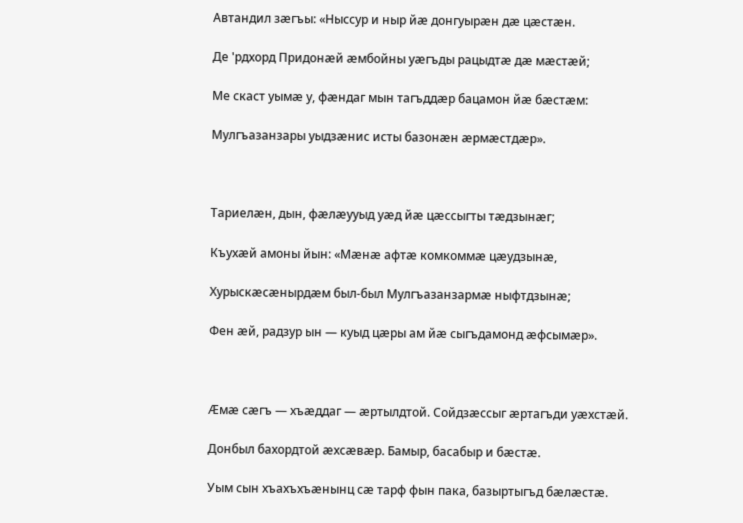Автандил зæгъы: «Ныссур и ныр йæ донгуырæн дæ цæстæн.

Де 'рдхорд Придонæй æмбойны уæгъды рацыдтæ дæ мæстæй;

Ме скаст уымæ у, фæндаг мын тагъддæр бацамон йæ бæстæм:

Мулгъазанзары уыдзæнис исты базонæн æрмæстдæр».



Тариелæн, дын, фæлæууыд уæд йæ цæссыгты тæдзынæг;

Къухæй амоны йын: «Мæнæ афтæ комкоммæ цæудзынæ,

Хурыскæсæнырдæм был-был Мулгъазанзармæ ныфтдзынæ;

Фен æй, радзур ын — куыд цæры ам йæ сыгъдамонд æфсымæр».



Æмæ сæгъ — хъæддаг — æртылдтой. Сойдзæссыг æртагъди уæхстæй.

Донбыл бахордтой æхсæвæр. Бамыр, басабыр и бæстæ.

Уым сын хъахъхъæнынц сæ тарф фын пака, базыртыгъд бæлæстæ.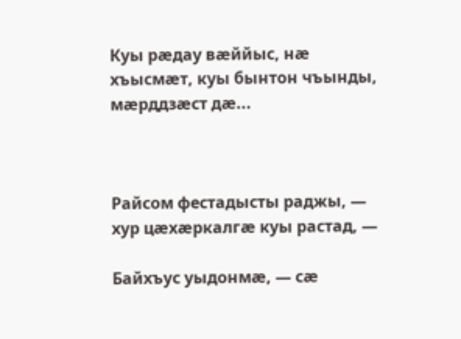Куы рæдау вæййыс, нæ хъысмæт, куы бынтон чъынды, мæрддзæст дæ...



Райсом фестадысты раджы, — хур цæхæркалгæ куы растад, —

Байхъус уыдонмæ, — сæ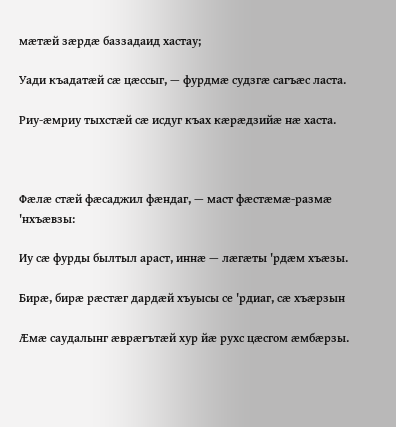мæтæй зæрдæ баззадаид хастау;

Уади къадатæй сæ цæссыг, — фурдмæ судзгæ сагъæс ласта.

Риу-æмриу тыхстæй сæ исдуг къах кæрæдзийæ нæ хаста.



Фæлæ стæй фæсаджил фæндаг, — маст фæстæмæ-размæ 'нхъæвзы:

Иу сæ фурды былтыл араст, иннæ — лæгæты 'рдæм хъæзы.

Бирæ, бирæ рæстæг дардæй хъуысы се 'рдиаг, сæ хъæрзын

Æмæ саудалынг æврæгътæй хур йæ рухс цæсгом æмбæрзы.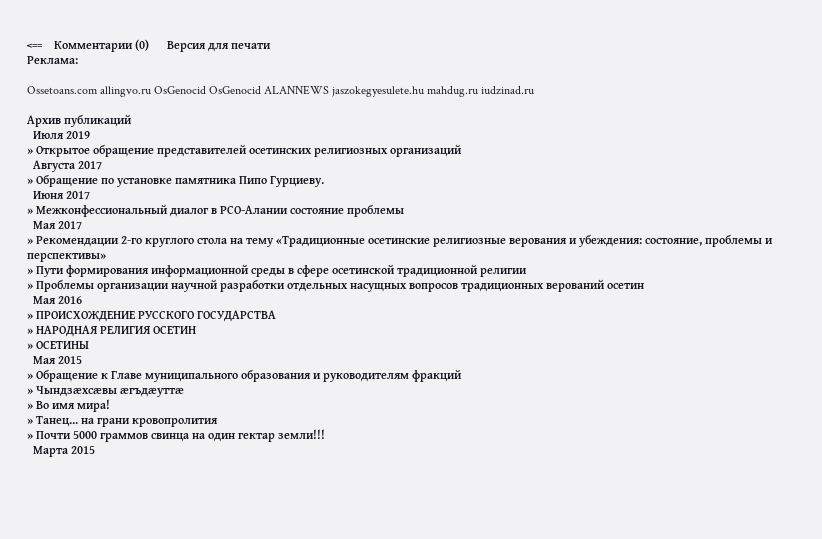<==    Комментарии (0)      Версия для печати
Реклама:

Ossetoans.com allingvo.ru OsGenocid OsGenocid ALANNEWS jaszokegyesulete.hu mahdug.ru iudzinad.ru

Архив публикаций
  Июля 2019
» Открытое обращение представителей осетинских религиозных организаций
  Августа 2017
» Обращение по установке памятника Пипо Гурциеву.
  Июня 2017
» Межконфессиональный диалог в РСО-Алании состояние проблемы
  Мая 2017
» Рекомендации 2-го круглого стола на тему «Традиционные осетинские религиозные верования и убеждения: состояние, проблемы и перспективы»
» Пути формирования информационной среды в сфере осетинской традиционной религии
» Проблемы организации научной разработки отдельных насущных вопросов традиционных верований осетин
  Мая 2016
» ПРОИСХОЖДЕНИЕ РУССКОГО ГОСУДАРСТВА
» НАРОДНАЯ РЕЛИГИЯ ОСЕТИН
» ОСЕТИНЫ
  Мая 2015
» Обращение к Главе муниципального образования и руководителям фракций
» Чындзӕхсӕвы ӕгъдӕуттӕ
» Во имя мира!
» Танец... на грани кровопролития
» Почти 5000 граммов свинца на один гектар земли!!!
  Марта 2015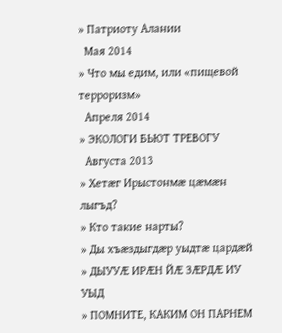» Патриоту Алании
  Мая 2014
» Что мы едим, или «пищевой терроризм»
  Апреля 2014
» ЭКОЛОГИ БЬЮТ ТРЕВОГУ
  Августа 2013
» Хетӕг Ирыстонмӕ цӕмӕн лыгъд?
» Кто такие нарты?
» Ды хъæздыгдæр уыдтæ цардæй
» ДЫУУӔ ИРӔН ЙӔ ЗӔРДӔ ИУ УЫД
» ПОМНИТЕ, КАКИМ ОН ПАРНЕМ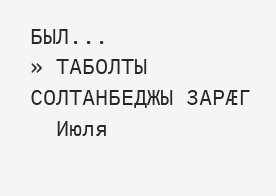БЫЛ...
» ТАБОЛТЫ СОЛТАНБЕДЖЫ 3АРӔГ
  Июля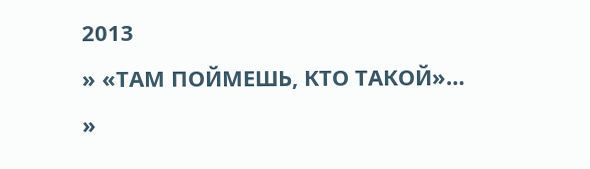2013
» «ТАМ ПОЙМЕШЬ, КТО ТАКОЙ»…
»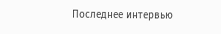Последнее интервью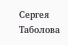Сергея Таболова